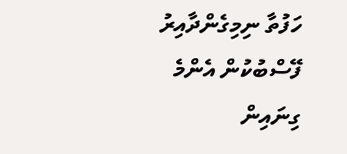ހަފުތާ ނިމިގެންދާއިރު ފޭސްބުކުން އެންމެ ގިނައިން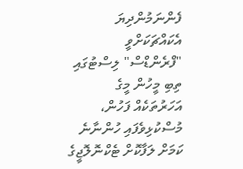ފެންނަމުންދިޔަ އެކައްޗަކަށްވީ "ފްރެންޑްސް" ލިސްޓުގައި ތިބި މީހުން މީގެ އަހަރުތަކެއް ފަހުން، މުސްކުޅިވެފައި ހުންނާނެ ކަމަށް ލަފާކޮށް ޓެކްނޮލޮޖީގެ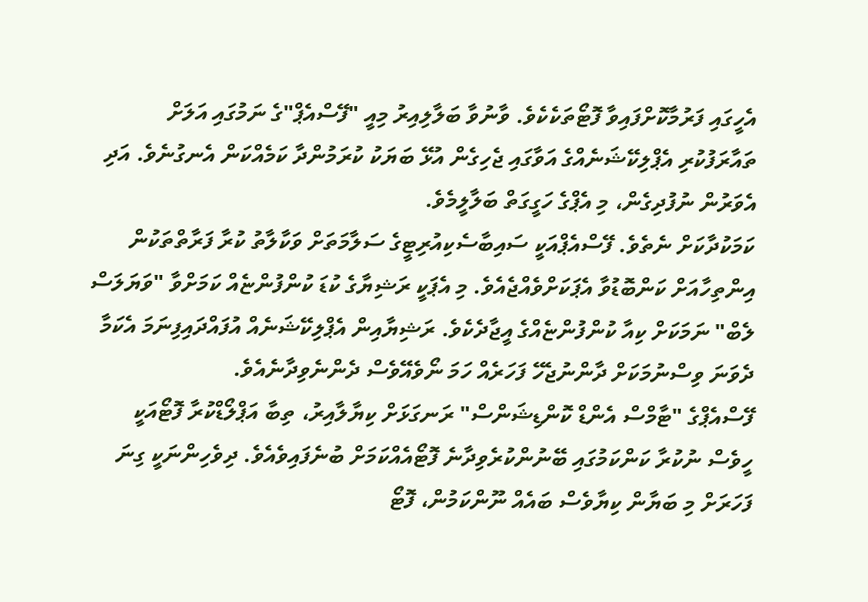އެހީގައި ފަރުމާކޮށްފައިވާ ފޮޓޯތަކެކެވެ. ވާނުވާ ބަލާލިއިރު މިއީ "ފޭސްއެޕް"ގެ ނަމުގައި އަލަށް ތައާރަފުކުރި އެޕްލިކޭޝަނެއްގެ އަވާގައި ޖެހިގެން އުޅޭ ބަޔަކު ކުރަމުންދާ ކަމެއްކަން އެނގުނެވެ. އަދި އެވަރުން ނުފުދިގެން، މި އެޕްގެ ހަގީގަތް ބަލާލީމެވެ.
ކަމަކުދާކަށް ނެތެވެ. ފޭސްއެޕްއަކީ ސައިބާސެކިއުރިޓީގެ ސަލާމަތަށް ވަކާލާތު ކުރާ ފަރާތްތަކުން އިންތިހާއަށް ކަންބޮޑުވާ އެޕަކަށްވެއްޖެއެވެ. މި އެޕަކީ ރަޝިޔާގެ ކުޑަ ކުންފުންޏެއް ކަމަށްވާ "ވަޔަލަސް ލެބް" ނަމަކަށް ކިއާ ކުންފުންޏެއްގެ އީޖާދެކެވެ. ރަޝިޔާއިން އެޕްލިކޭޝަނެއް އުފައްދައިފިނަމަ އެކަމާ ދެވަނަ ވިސްނުމަކަށް ދާންނުޖެހޭ ފަހަރެއް ހަމަ ނޯވެއޭވެސް ދެންނެވިދާނެއެވެ.
ފޭސްއެޕްގެ "ޓާމްސް އެންޑް ކޮންޑިޝަންސް" ރަނގަޅަށް ކިޔާލާއިރު، ތިބާ އަޕްލޯޑްކުރާ ފޮޓޯއަކީ ހީވެސް ނުކުރާ ކަންކަމުގައި ބޭނުންކުރެވިދާނެ ފޮޓޯއެއްކަމަށް ބުނެފައިވެއެވެ. ދިވެހިންނަކީ ގިނަ ފަހަރަށް މި ބަޔާން ކިޔާވެސް ބައެއް ނޫންކަމުން، ފޮޓޯ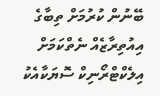ބޭނުން ކުރުމަށް ތިބާގެ އިއުތިރާޒެއް ނެތްކަމަށް އިލެކްޓްރޯނިކް ސޮޔަކާއެކު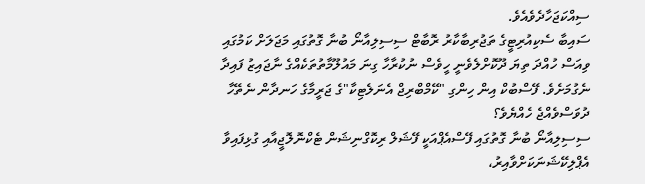ސިއްކަޖަހާދެވެއެވެ.
ސައިބާ ސެކިއުރިޓީގެ ތަޖުރިބާކާރު ރޮބާޓް ސިސިލިއާނޯ ބުނާ ގޮތުގައި މަޖަލަށް ކަމުގައި ވިއަސް ހުއްދަ ތިޔަ ދޫކޮށްލެވެނީ ހީވެސް ނުކުރާހާ ގިނަ މައުލޫމާތުތަކެއްގެ ނާޖައިޒު ފައިދާ ނެގުމަށެވެ. ފޭސްބުކް އިން ހިންގި "ކޭމްބްރިޖް އެނަލެޓިކާ"ގެ ޖަރީމާގެ ހަނދާން ނެތޭހާ ދުވަސްވެއްޖެ ހެއްޔެވެ؟
ސިސިލިއާނޯ ބުނާ ގޮތުގައި ފޭސްއެޕްއަކީ ފޭޝަލް ރިކޮގްނިޝަން ޓެކްނޮލޮޖީއާއި ގުޅިފައިވާ އެޕްލިކޭޝަނަކަށްވާއިރު،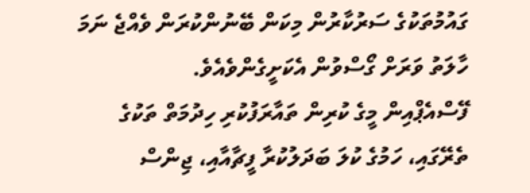ގައުމުތަކުގެ ސަރުކާރުން މިކަން ބޭނުންކުރަން ވެއްޖެ ނަމަ ހާލަތު ވަރަށް ގޯސްވުން އެކަށީގެންވެއެވެ.
ފޭސްއެޕްއިން މީގެ ކުރިން ތައާރަފުކުރި ހިދުމަތް ތަކުގެ ތެރޭގައި، ހަމުގެ ކުލަ ބަދަލުކުރާ ފީޗާއާއި، ޖިންސް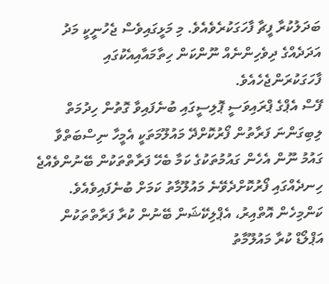ބަދަލުކުރާ ފީޗާ ފާހަގަކުރެވެއެވެ. މި މަޅީގައިވެސް ޖެހުނީކީ މަދު އަދަދެއްގެ ދިވެހިންނެއް ނޫންކަން ހިތާމައާއިއެކުގައި ފާހަގަކުރަންޖެހެއެވެ.
ފޭސް އެޕްގެ ޕްރައިވަސީ ޕޮލިސީގައި ބުނެފައިވާ ގޮތުން ހިދުމަތް ލިބިގަންނަ ފަރާތުން ފޯރުކޮށްދޭ މައުލޫމަތަކީ އެމީހާ ނިސްބަތްވާ ގައުމު ނޫން އެހެން ގައުމުތަކުގެ ކަމާ ބެހޭ ފަރާތްތަކުން ބޭނުންވެއްޖެ ހިނދެއްގައި ފޯރުކޮށްދެވޭނެ މައުލޫމާތު ކަމަށް ބުނެފައިވެއެވެ. ކަންމިހެން އޮތްއިރު، އެޕްލިކޭޝަން ބޭނުން ކުރާ ފަރާތްތަކުން އަޕްލޯޑް ކުރާ މައުލޫމާތު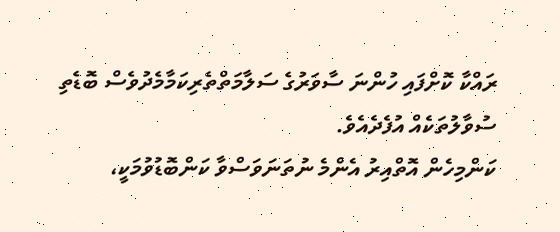ރައްކާ ކޮށްފައި ހުންނަ ސާވަރުގެ ސަލާމަތްތެރިކަމާމެދުވެސް ބޮޑެތި ސުވާލުތަކެއް އުފެދެއެވެ.
ކަންމިހެން އޮތްއިރު އެންމެ ނުތަނަވަސްވާ ކަންބޮޑުވުމަކީ،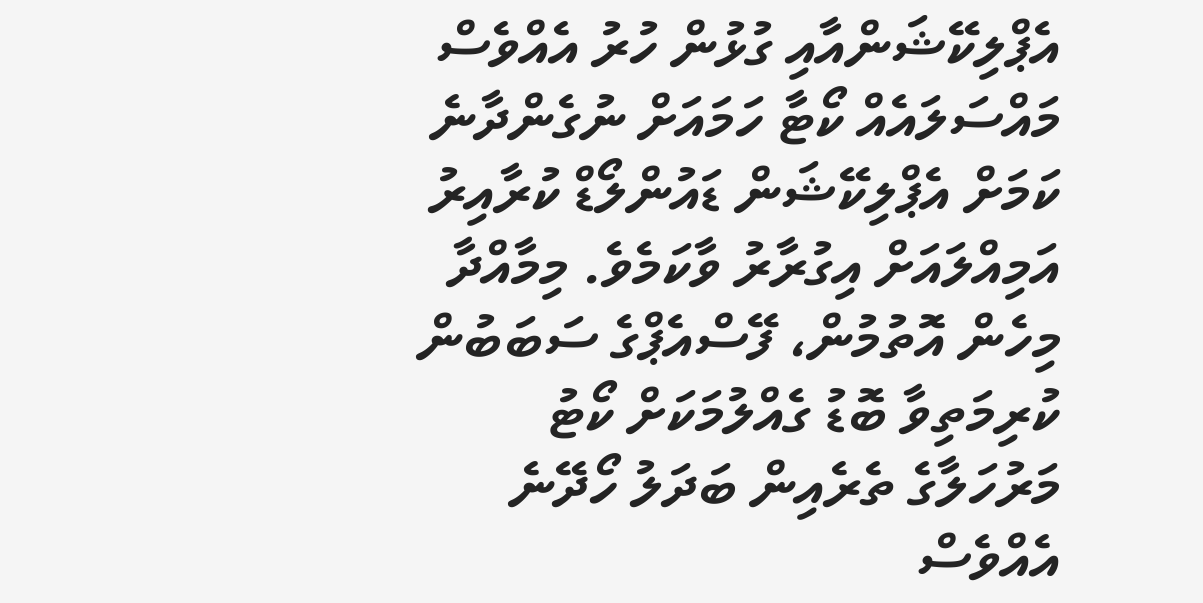އެޕްލިކޭޝަންއާއި ގުޅުން ހުރު އެއްވެސް މައްސަލައެއް ކޯޓާ ހަމައަށް ނުގެންދާނެ ކަމަށް އެޕްލިކޭޝަން ޑައުންލޯޑް ކުރާއިރު އަމިއްލައަށް އިގުރާރު ވާކަމެވެ. މިމާއްދާ މިހެން އޮތުމުން، ފޭސްއެޕްގެ ސަބަބުން ކުރިމަތިވާ ބޮޑު ގެއްލުމަކަށް ކޯޓު މަރުހަލާގެ ތެރެއިން ބަދަލު ހޯދޭނެ އެއްވެސް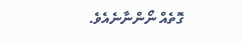ގޮތެއް ނޯންނާނެއެވެ.